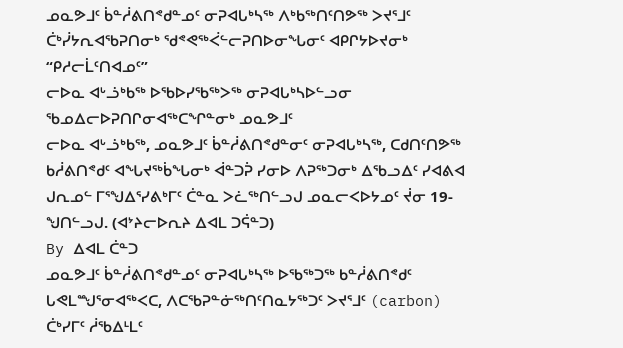ᓄᓇᕗᒧᑦ ᑳᓐᓲᕕᑎᕝᑯᓐᓄᑦ ᓂᕈᐊᒐᒃᓴᖅ ᐱᒃᑲᖅᑎᑦᑎᕗᖅ ᐳᔪᕐᒧᑦ ᑖᒃᓰᔭᕆᐊᖃᕈᑎᓂᒃ ᖁᕝᕙᖅᐹᓪᓕᕈᑎᐅᓂᖓᓂᑦ ᐊᑭᒋᔭᐅᔪᓂᒃ “ᑭᓱᓕᒫᑦᑎᐊᓄᑦ”
ᓕᐅᓇ ᐊᒡᓘᒃᑲᖅ ᐅᖃᐅᓯᖃᖅᐳᖅ ᓂᕈᐊᒐᒃᓴᐅᓪᓗᓂ ᖃᓄᐃᓕᐅᕈᑎᒋᓂᐊᖅᑕᖏᓐᓂᒃ ᓄᓇᕗᒧᑦ
ᓕᐅᓇ ᐊᒡᓘᒃᑲᖅ, ᓄᓇᕗᒧᑦ ᑳᓐᓲᕕᑎᕝᑯᓐᓂᑦ ᓂᕈᐊᒐᒃᓴᖅ, ᑕᑯᑎᑦᑎᕗᖅ ᑲᓲᕕᑎᕝᑯᑦ ᐊᖓᔪᖅᑳᖓᓂᒃ ᐋᓐᑐᕉ ᓯᓂᐅ ᐱᕈᖅᑐᓂᒃ ᐃᖃᓗᐃᑦ ᓯᐊᕕᐊ ᒍᕆᓄᓪ ᒥᕐᖑᐃᕐᓯᕕᒃᒥᑦ ᑖᓐᓇ ᐳᓛᖅᑎᓪᓗᒍ ᓄᓇᓕᐸᐅᔭᓄᑦ ᔫᓂ 19-ᖑᑎᓪᓗᒍ. (ᐊᔾᔨᓕᐅᕆᔨ ᐃᐊᒪ ᑐᕌᓐᑐ)
By ᐃᐊᒪ ᑖᓐᑐ
ᓄᓇᕗᒧᑦ ᑳᓐᓲᕕᑎᕝᑯᓐᓄᑦ ᓂᕈᐊᒐᒃᓴᖅ ᐅᖃᖅᑐᖅ ᑲᓐᓲᕕᑎᕝᑯᑦ ᒐᕙᒪᙳᕐᓂᐊᖅᐸᑕ, ᐱᑕᖃᕈᓐᓃᖅᑎᑦᑎᓇᔭᖅᑐᑦ ᐳᔪᕐᒧᑦ (carbon) ᑖᒃᓯᒥᑦ ᓲᖃᐃᒻᒪᑦ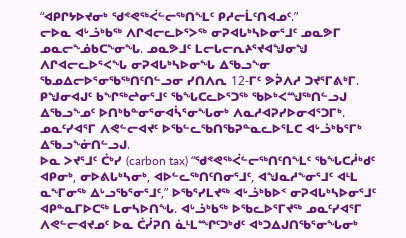“ᐊᑭᒋᔭᐅᔪᓂᒃ ᖁᕝᕙᖅᐹᓪᓕᖅᑎᖕᒪᑦ ᑭᓱᓕᒫᑦᑎᐊᓄᑦ.”
ᓕᐅᓇ ᐊᒡᓘᒃᑲᖅ ᐱᒋᐊᓕᓚᐅᕐᐳᖅ ᓂᕈᐊᒐᒃᓴᐅᓂᕐᒧᑦ ᓄᓇᕗᒥ ᓄᓇᓕᖕᓅᑲᑕᖕᓂᖓ. ᓄᓇᕗᒧᑦ ᒪᓕᒐᓕᕆᔨᕐᔪᐊᖑᓂᖑ ᐱᒋᐊᓕᓚᐅᕐᐸᖓ ᓂᕈᐊᒐᒃᓴᐅᓂᖓ ᐃᖃᓗᖕᓂ ᖃᓄᐃᓕᐅᕐᓂᖃᖅᑎᑦᑎᓪᓗᓂ ᓯᑎᐱᕆ 12-ᒥᑦ ᕗᕉᐱᓱ ᑐᔪᕐᒥᕕᒃᒥ.
ᑭᖑᓂᐊᒍᑦ ᑲᖏᖅᖠᓂᕐᒧᑦ ᖃᖓᑕᓚᐅᕐᑐᖅ ᖃᐅᒃᐸᙳᖅᑎᓪᓗᒍ ᐃᖃᓗᖕᓄᑦ ᐅᑎᒃᑲᓐᓂᕐᓂᐊᓵᕐᓂᖓᓂᒃ ᐱᓇᓱᐊᕈᓯᐅᓂᐊᕐᑐᒥᒃ. ᓄᓇᑦᓯᐊᕐᒥ ᐱᕙᓪᓕᐊᔪᑦ ᐅᖃᓪᓚᖃᑎᖃᕈᓐᓇᓚᐅᕐᒪᑕ ᐊᒡᓘᒃᑲᕐᒥᒃ ᐃᖃᓗᖕᓃᑎᓪᓗᒍ.
ᐅᓇ ᐳᔪᕐᒧᑦ ᑖᒃᓯ (carbon tax) “ᖁᕝᕙᖅᐹᓪᓕᖅᑎᑦᑎᖕᒪᑦ ᖃᖓᑕᓲᒃᑯᑦ ᐊᑭᓂᒃ, ᓂᐅᕕᒐᒃᓴᓂᒃ, ᐊᐅᓪᓚᖅᑎᑦᑎᓂᕐᒧᑦ, ᐊᖑᓇᓱᖕᓂᕐᒧᑦ ᐊᒻᒪ ᓇᖕᒥᓂᖅ ᐃᒡᓗᖃᕐᓂᕐᒧᑦ,” ᐅᖃᕐᓯᒪᔪᖅ ᐊᒡᓘᒃᑲᐅᑉ ᓂᕈᐊᒐᒃᓴᐅᓂᕐᒧᑦ ᐊᑭᓐᓇᒥᐅᑕᖅ ᒪᓂᓴᐅᑎᖓ. ᐊᒡᓘᒃᑲᖅ ᐅᖃᓚᐅᕐᒥᔪᖅ ᓄᓇᑦᓯᐊᕐᒥ ᐱᕙᓪᓕᐊᔪᓄᑦ ᐅᓇ ᑖᓰᕈᑎ ᓈᒻᒪᙱᑦᑐᒃᑯᑦ ᐊᒃᑐᐃᒍᑎᖃᕐᓂᖓᓂᒃ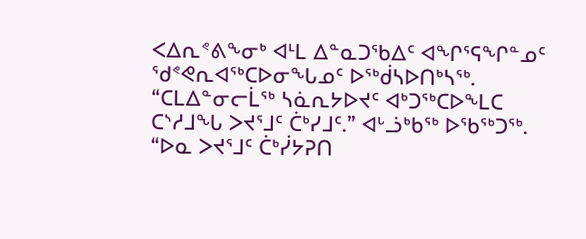ᐸᐃᕆᕝᕕᖕᓂᒃ ᐊᒻᒪ ᐃᓐᓇᑐᖃᐃᑦ ᐊᖏᕐᕋᖏᓐᓄᑦ ᖁᕝᕙᕆᐊᖅᑕᐅᓂᖓᓄᑦ ᐅᖅᑰᓴᐅᑎᒃᓴᖅ.
“ᑕᒪᐃᓐᓂᓕᒫᖅ ᓴᓈᕆᔭᐅᔪᑦ ᐊᒃᑐᖅᑕᐅᖕᒪᑕ ᑕᔅᓱᒧᖓ ᐳᔪᕐᒧᑦ ᑖᒃᓯᒧᑦ.” ᐊᒡᓘᒃᑲᖅ ᐅᖃᖅᑐᖅ. “ᐅᓇ ᐳᔪᕐᒧᑦ ᑖᒃᓰᔭᕈᑎ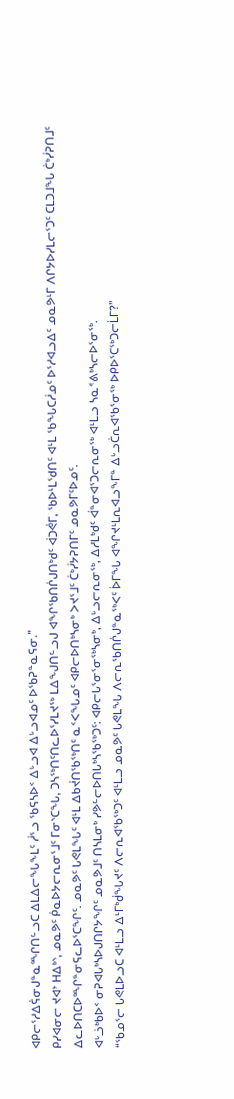ᐊᑭᓕᕐᓱᐃᕌᓂᒍᓐᓇᙱᑎᓪᓗᑕ ᐃᒪᐃᓕᖓᖕᒪᑦ ᓲᕐᓗ ᖃᕋᓴᐅᑉ ᐃᒡᓗᐊ ᐃᒡᓗᐊᓄᑦ ᐅᖃᕈᓐᓇᕋᓂ.”
ᑭᓯᐊᓂᓕ ᔪᐊᔾ ᕼᐃᒃᔅ, ᓄᓇᕗᑦ ᑮᓇᐅᔭᓕᕆᓂᕐᒧᑦ ᒥᓂᔅᑕᖓ, ᑐᓴᖅᑎᑦᑎᓚᐅᕐᓯᒪᔪᖅ ᒪᐃᖑᑎᓪᓗᒍ ᐊᖏᖃᑎᒌᒍᑎᒃᑯᑦ ᐋᑐᕚᒥ, ᖃᐅᒻᒪᖁᑎᑦ ᐊᒻᒪ ᖃᖓᑕᓲᓄᑦ ᐅᕐᓱᐊᓗᐃᑦ ᓄᓇᕗᒻᒥ ᐱᒋᔭᐅᓯᒪᓕᕐᑐᑦ ᑕᒪᑐᒧᖓ ᑖᒃᓰᕈᑎᒧᑦ ᐃᓚᐅᑎᑕᐅᙱᓐᓂᕋᓚᐅᕐᑕᖏᑦ. ᓄᓇᕗᑦ ᒐᕙᒪᖓᑦ ᐊᒻᒪ ᐃᑲᔫᑎᖃᖅᑎᑦ ᓇᑉᐸᖓᓄᑦ ᐊᑭᓕᐅᑎᒃᓴᓂᒃ ᐳᔪᕐᒧᑦ ᑖᒃᓰᔭᕈᑎᒥᑦ ᓄᓇᕗᒥᑦᐅᓄᑦ.
ᐊᒡᓘᒃᑲᐅᑉ ᓂᕈᐊᒐᒃᓴᐅᒍᑎᒋᔭᖏᑦ ᓄᓇᕗᒧᑦ ᑎᓴᒪᓂᒃ ᓯᕗᓪᓕᐅᑎᒐᒃᓴᖃᖅᑐᑦ: ᐊᑭᓕᒐᕐᓂᕐᓂᖅᓴᓂᒃ, ᐃᒡᓗᓕᕆᓂᖅ, ᐃᓱᒪᒃᑯᑦ ᐋᓐᓂᐊᕐᑐᓕᕆᓂᖅ ᐊᒻᒪᓗ ᓴᓇᕝᕕᒃᓴᓕᐅᕐᓂᖅ.
“ᖃᓄᕐᓕ ᒐᕙᒪᐅᓗᑕ ᐊᒻᒪᓗ ᐃᒻᒥᒃᑰᖓᔪᑦ ᐱᓕᕆᐊᖃᖅᑐᑦ ᐊᒻᒪᓗ ᓄᓇᕗᑦ ᒐᕙᒪᖓ ᐱᓕᕆᖃᑎᒌᒍᓐᓇᖅᐸᑦ ᐆᒥᖓ ᐊᖏᔪᒻᒪᕆᐊᓗᖕᒥᓐ ᐃᒡᓗᑖᕆᐊᖃᕐᓂᖅ ᐅᑭᐅᕐᑕᖅᑐᓕᒫᒥ?”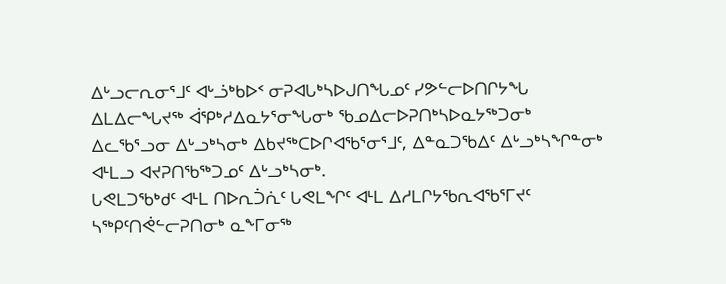ᐃᒡᓗᓕᕆᓂᕐᒧᑦ ᐊᒡᓘᒃᑲᐅᑉ ᓂᕈᐊᒐᒃᓴᐅᒍᑎᖓᓄᑦ ᓯᕗᓪᓕᐅᑎᒋᔭᖓ ᐃᒪᐃᓕᖓᔪᖅ ᐋᕿᒃᓱᐃᓇᔭᕐᓂᖓᓂᒃ ᖃᓄᐃᓕᐅᕈᑎᒃᓴᐅᓇᔭᖅᑐᓂᒃ ᐃᓚᖃᕐᓗᓂ ᐃᒡᓗᒃᓴᓂᒃ ᐃᑲᔪᖅᑕᐅᒋᐊᖃᕐᓂᕐᒧᑦ, ᐃᓐᓇᑐᖃᐃᑦ ᐃᒡᓗᒃᓴᖏᓐᓂᒃ ᐊᒻᒪᓗ ᐊᔪᕈᑎᖃᖅᑐᓄᑦ ᐃᒡᓗᒃᓴᓂᒃ.
ᒐᕙᒪᑐᖃᒃᑯᑦ ᐊᒻᒪ ᑎᐅᕆᑑᕇᑦ ᒐᕙᒪᖏᑦ ᐊᒻᒪ ᐃᓱᒪᒋᔭᖃᕆᐊᖃᕐᒥᔪᑦ ᓴᖅᑭᑦᑎᕚᓪᓕᕈᑎᓂᒃ ᓇᖕᒥᓂᖅ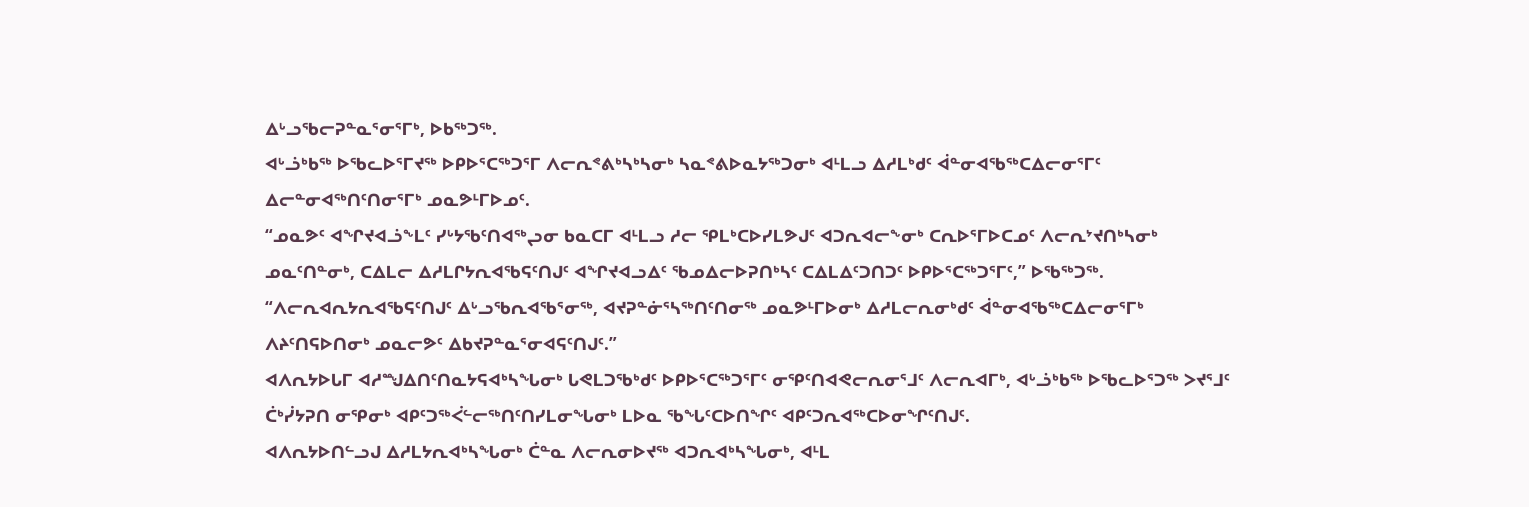ᐃᒡᓗᖃᓕᕈᓐᓇᕐᓂᕐᒥᒃ, ᐅᑲᖅᑐᖅ.
ᐊᒡᓘᒃᑲᖅ ᐅᖃᓚᐅᕐᒥᔪᖅ ᐅᑭᐅᕐᑕᖅᑐᕐᒥ ᐱᓕᕆᕝᕕᒃᓴᒃᓴᓂᒃ ᓴᓇᕝᕕᐅᓇᔭᖅᑐᓂᒃ ᐊᒻᒪᓗ ᐃᓱᒪᒃᑯᑦ ᐋᓐᓂᐊᖃᖅᑕᐃᓕᓂᕐᒥᑦ ᐃᓕᓐᓂᐊᖅᑎᑦᑎᓂᕐᒥᒃ ᓄᓇᕗᒻᒥᐅᓄᑦ.
“ᓄᓇᕗᑦ ᐊᖏᔪᐊᓘᖕᒪᑦ ᓯᒡᔭᖃᑦᑎᐊᖅᖢᓂ ᑲᓇᑕᒥ ᐊᒻᒪᓗ ᓱᓕ ᕿᒪᒃᑕᐅᓯᒪᕗᒍᑦ ᐊᑐᕆᐊᓕᖕᓂᒃ ᑕᕆᐅᕐᒥᐅᑕᓄᑦ ᐱᓕᕆᔾᔪᑎᒃᓴᓂᒃ ᓄᓇᑦᑎᓐᓂᒃ, ᑕᐃᒪᓕ ᐃᓱᒪᒋᔭᕆᐊᖃᕋᑦᑎᒍᑦ ᐊᖏᔪᐊᓗᐃᑦ ᖃᓄᐃᓕᐅᕈᑎᒃᓴᑦ ᑕᐃᒪᐃᑦᑐᑎᑐᑦ ᐅᑭᐅᕐᑕᖅᑐᕐᒥᑦ,” ᐅᖃᖅᑐᖅ.
“ᐱᓕᕆᐊᕆᔭᕆᐊᖃᕋᑦᑎᒍᑦ ᐃᒡᓗᖃᕆᐊᖃᕐᓂᖅ, ᐊᔪᕈᓐᓃᕐᓴᖅᑎᑦᑎᓂᖅ ᓄᓇᕗᒻᒥᐅᓂᒃ ᐃᓱᒪᓕᕆᓂᒃᑯᑦ ᐋᓐᓂᐊᖃᖅᑕᐃᓕᓂᕐᒥᒃ ᐱᔨᑦᑎᕋᐅᑎᓂᒃ ᓄᓇᓕᕗᑦ ᐃᑲᔪᕈᓐᓇᕐᓂᐊᕋᑦᑎᒍᑦ.”
ᐊᐱᕆᔭᐅᒐᒥ ᐊᓱᙳᐃᑎᑦᑎᓇᔭᕋᐊᒃᓴᖓᓂᒃ ᒐᕙᒪᑐᖃᒃᑯᑦ ᐅᑭᐅᕐᑕᖅᑐᕐᒥᑦ ᓂᕿᑦᑎᐊᕙᓕᕆᓂᕐᒧᑦ ᐱᓕᕆᐊᒥᒃ, ᐊᒡᓘᒃᑲᖅ ᐅᖃᓚᐅᕐᑐᖅ ᐳᔪᕐᒧᑦ ᑖᒃᓰᔭᕈᑎ ᓂᕿᓂᒃ ᐊᑭᑦᑐᖅᐹᓪᓕᖅᑎᑦᑎᓯᒪᓂᖓᓂᒃ ᒪᐅᓇ ᖃᖓᑦᑕᐅᑎᖏᑦ ᐊᑭᑦᑐᕆᐊᖅᑕᐅᓂᖏᑦᑎᒍᑦ.
ᐊᐱᕆᔭᐅᑎᓪᓗᒍ ᐃᓱᒪᔭᕆᐊᒃᓴᖓᓂᒃ ᑖᓐᓇ ᐱᓕᕆᓂᐅᔪᖅ ᐊᑐᕆᐊᒃᓴᖓᓂᒃ, ᐊᒻᒪ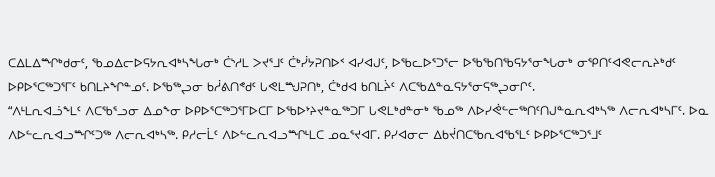ᑕᐃᒪᐃᙱᒃᑯᓂᑦ, ᖃᓄᐃᓕᐅᕋᔭᕆᐊᒃᓴᖓᓂᒃ ᑖᔅᓱᒪ ᐳᔪᕐᒧᑦ ᑖᒃᓰᔭᕈᑎᐅᑉ ᐊᓯᐊᒍᑦ, ᐅᖃᓚᐅᕐᑐᕐᓕ ᐅᖃᖃᑎᖃᕋᔭᕐᓂᖓᓂᒃ ᓂᕿᑎᑦᐊᕙᓕᕆᔨᒃᑯᑦ ᐅᑭᐅᕐᑕᖅᑐᕐᒥᑦ ᑲᑎᒪᔨᖏᓐᓄᑦ. ᐅᖃᖅᖢᓂ ᑲᓲᕕᑎᕝᑯᑦ ᒐᕙᒪᙳᕈᑎᒃ, ᑖᒃᑯᐊ ᑲᑎᒪᔩᑦ ᐱᑕᖃᐃᓐᓇᕋᔭᕐᓂᕋᖅᖢᓂᒋᑦ.
“ᐱᒻᒪᕆᐊᓘᖕᒪᑦ ᐱᑕᖃᕐᓗᓂ ᐃᓄᖕᓂ ᐅᑭᐅᕐᑕᖅᑐᕐᒥᐅᑕᒥ ᐅᖃᐅᔾᔨᔪᓐᓇᖅᑐᒥ ᒐᕙᒪᒃᑯᓐᓂᒃ ᖃᓄᖅ ᐱᐅᓯᕚᓪᓕᖅᑎᑦᑎᒍᓐᓇᕆᐊᒃᓴᖅ ᐱᓕᕆᐊᒃᓴᒥᑦ. ᐅᓇ ᐱᐅᓪᓚᕆᐊᓗᙱᑦᑐᖅ ᐱᓕᕆᐊᒃᓴᖅ. ᑭᓱᓕᒫᑦ ᐱᐅᓪᓚᕆᐊᓗᙱᒻᒪᑕ ᓄᓇᕐᔪᐊᒥ. ᑭᓯᐊᓂᓕ ᐃᑲᔫᑎᑕᖃᕆᐊᖃᕐᒪᑦ ᐅᑭᐅᕐᑕᖅᑐᕐᒧᑦ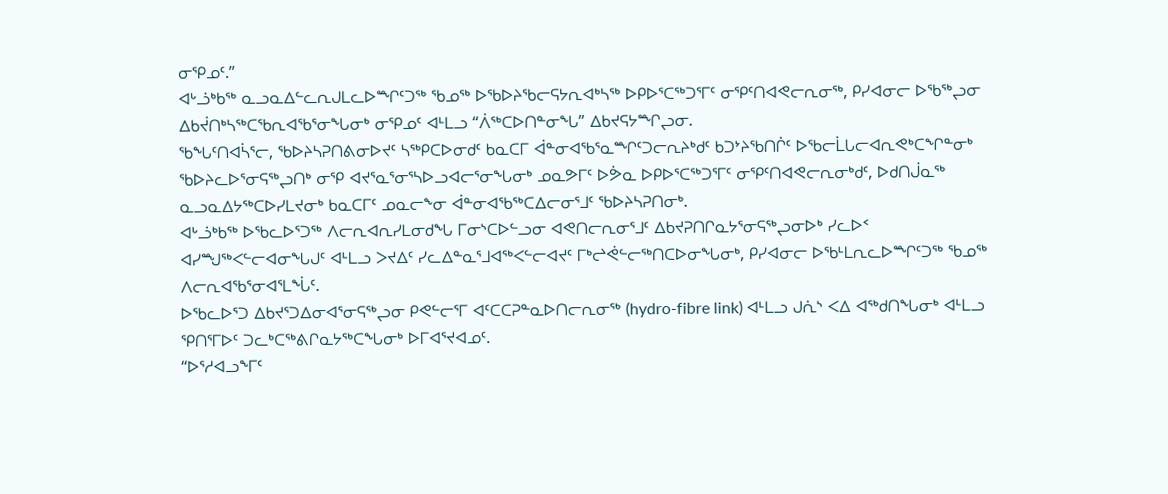ᓂᕿᓄᑦ.”
ᐊᒡᓘᒃᑲᖅ ᓇᓗᓇᐃᓪᓚᕆᒍᒪᓚᐅᙱᑦᑐᖅ ᖃᓄᖅ ᐅᖃᐅᔨᖃᓕᕋᔭᕆᐊᒃᓴᖅ ᐅᑭᐅᕐᑕᖅᑐᕐᒥᑦ ᓂᕿᑦᑎᐊᕙᓕᕆᓂᖅ, ᑭᓯᐊᓂᓕ ᐅᖃᖅᖢᓂ ᐃᑲᔫᑎᒃᓴᖅᑕᖃᕆᐊᖃᕐᓂᖓᓂᒃ ᓂᕿᓄᑦ ᐊᒻᒪᓗ “ᐲᖅᑕᐅᑎᓐᓂᖓ” ᐃᑲᔪᕋᔭᙱᖢᓂ.
ᖃᖓᑦᑎᐊᓵᕐᓕ, ᖃᐅᔨᓴᕈᑎᕕᓂᐅᔪᑦ ᓴᖅᑭᑕᐅᓂᑯᑦ ᑲᓇᑕᒥ ᐋᓐᓂᐊᖃᕐᓇᙱᑦᑐᓕᕆᔨᒃᑯᑦ ᑲᑐᔾᔨᖃᑎᒌᑦ ᐅᖃᓕᒫᒐᓕᐊᕆᕙᒃᑕᖏᓐᓂᒃ ᖃᐅᔨᓚᐅᕐᓂᕋᖅᖢᑎᒃ ᓂᕿ ᐊᔪᕐᓇᕐᓂᕐᓴᐅᓗᐊᓕᕐᓂᖓᓂᒃ ᓄᓇᕗᒥᑦ ᐅᕘᓇ ᐅᑭᐅᕐᑕᖅᑐᕐᒥᑦ ᓂᕿᑦᑎᐊᕙᓕᕆᓂᒃᑯᑦ, ᐅᑯᑎᒎᓇᖅ ᓇᓗᓇᐃᔭᖅᑕᐅᓯᒪᔪᓂᒃ ᑲᓇᑕᒥᑦ ᓄᓇᓕᖕᓂ ᐋᓐᓂᐊᖃᖅᑕᐃᓕᓂᕐᒧᑦ ᖃᐅᔨᓴᕈᑎᓂᒃ.
ᐊᒡᓘᒃᑲᖅ ᐅᖃᓚᐅᕐᑐᖅ ᐱᓕᕆᐊᕆᓯᒪᓂᑯᖓ ᒥᓂᔅᑕᐅᓪᓗᓂ ᐊᕙᑎᓕᕆᓂᕐᒧᑦ ᐃᑲᔪᕈᑎᒋᓇᔭᕐᓂᕋᖅᖢᓂᐅᒃ ᓯᓚᐅᑉ ᐊᓯᙳᖅᐸᓪᓕᐊᓂᖓᒍᑦ ᐊᒻᒪᓗ ᐳᔪᐃᑦ ᓯᓚᐃᓐᓇᕐᒧᐊᖅᐸᓪᓕᐊᔪᑦ ᒥᒃᖠᕚᓪᓕᖅᑎᑕᐅᓂᖓᓂᒃ, ᑭᓯᐊᓂᓕ ᐅᖃᒻᒪᕆᓚᐅᙱᑦᑐᖅ ᖃᓄᖅ ᐱᓕᕆᐊᖃᕐᓂᐊᕐᒪᖔᑦ.
ᐅᖃᓚᐅᕐᑐ ᐃᑲᔪᕐᑐᐃᓂᐊᕐᓂᕋᖅᖢᓂ ᑭᕙᓪᓕᕐᒥ ᐊᑦᑕᑕᕈᓐᓇᐅᑎᓕᕆᓂᖅ (hydro-fibre link) ᐊᒻᒪᓗ ᒍᕇᔅ ᐸᐃ ᐊᖅᑯᑎᖓᓂᒃ ᐊᒻᒪᓗ ᕿᑎᕐᒥᐅᑦ ᑐᓚᒃᑕᖅᕕᒋᓇᔭᖅᑕᖓᓂᒃ ᐅᒥᐊᕐᔪᐊᓄᑦ.
“ᐅᕐᓱᐊᓗᖕᒥᑦ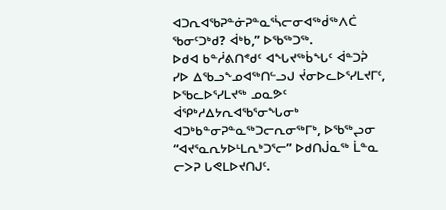ᐊᑐᕆᐊᖃᕈᓐᓃᕈᓐᓇᕐᓵᓕᓂᐊᖅᑰᖅᐱᑖ ᖃᓂᑦᑐᒃᑯ? ᐋᒃᑲ,” ᐅᖃᖅᑐᖅ.
ᐅᑯᐊ ᑲᓐᓲᕕᑎᕝᑯᑦ ᐊᖓᔪᖅᑳᖓᑦ ᐋᓐᑐᕉ ᓯᐅ ᐃᖃᓗᖕᓄᐊᖅᑎᓪᓗᒍ ᔫᓂᐅᓚᐅᕐᓯᒪᔪᒥᑦ, ᐅᖃᓚᐅᕐᓯᒪᔪᖅ ᓄᓇᕗᑦ ᐋᕿᒃᓱᐃᔭᕆᐊᖃᕐᓂᖓᓂᒃ ᐊᑐᒃᑲᓐᓂᕈᓐᓇᖅᑐᓕᕆᓂᖅᒥᒃ, ᐅᖃᖅᖢᓂ “ᐊᔪᕐᓇᕆᔭᐅᒻᒪᕆᒃᑐᕐᓕ” ᐅᑯᑎᒎᓇᖅ ᒫᓐᓇ ᓕᐳᕈ ᒐᕙᒪᐅᔪᑎᒍᑦ.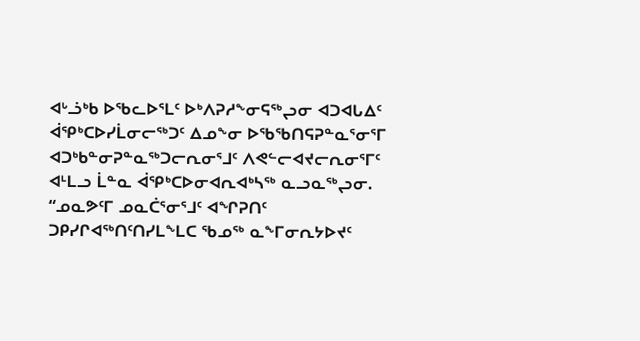ᐊᒡᓘᒃᑲ ᐅᖃᓚᐅᕐᒪᑦ ᐅᒃᐱᕈᓱᖕᓂᕋᖅᖢᓂ ᐊᑐᐊᒐᐃᑦ ᐋᕿᒃᑕᐅᓯᒫᓂᓕᖅᑐᑦ ᐃᓄᖕᓂ ᐅᖃᖃᑎᕋᕈᓐᓇᕐᓂᕐᒥ ᐊᑐᒃᑲᓐᓂᕈᓐᓇᖅᑐᓕᕆᓂᕐᒧᑦ ᐱᕙᓪᓕᐊᔪᓕᕆᓂᕐᒥᑦ ᐊᒻᒪᓗ ᒫᓐᓇ ᐋᕿᒃᑕᐅᓂᐊᕆᐊᒃᓴᖅ ᓇᓗᓇᖅᖢᓂ.
“ᓄᓇᕗᑦᒥ ᓄᓇᑖᕐᓂᕐᒧᑦ ᐊᖏᕈᑎᑦ ᑐᑭᓯᒋᐊᖅᑎᑦᑎᓯᒪᖕᒪᑕ ᖃᓄᖅ ᓇᖕᒥᓂᕆᔭᐅᔪᑦ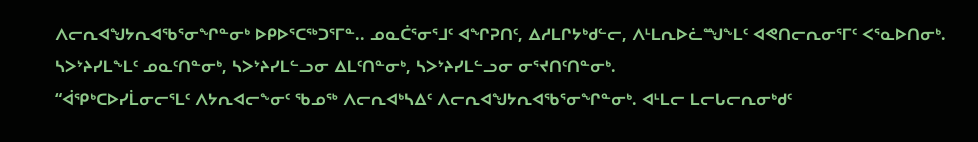ᐱᓕᕆᐊᖑᔭᕆᐊᖃᕐᓂᖏᓐᓂᒃ ᐅᑭᐅᕐᑕᖅᑐᕐᒥᓐ.. ᓄᓇᑖᕐᓂᕐᒧᑦ ᐊᖏᕈᑎᑦ, ᐃᓱᒪᒋᔭᒃᑯᓪᓕ, ᐱᒻᒪᕆᐅᓛᙳᖕᒪᑦ ᐊᕙᑎᓕᕆᓂᕐᒥᑦ ᐸᕐᓇᐅᑎᓂᒃ. ᓴᐳᔾᔨᓯᒪᖕᒪᑦ ᓄᓇᑦᑎᓐᓂᒃ, ᓴᐳᔾᔨᓯᒪᓪᓗᓂ ᐃᒪᑦᑎᓐᓂᒃ, ᓴᐳᔾᔨᓯᒪᓪᓗᓂ ᓂᕐᔪᑎᑦᑎᓐᓂᒃ.
“ᐋᕿᒃᑕᐅᓯᒫᓂᓕᕐᒪᑦ ᐱᔭᕆᐊᓕᖕᓂᑦ ᖃᓄᖅ ᐱᓕᕆᐊᒃᓴᐃᑦ ᐱᓕᕆᐊᖑᔭᕆᐊᖃᕐᓂᖏᓐᓂᒃ. ᐊᒻᒪᓕ ᒪᓕᒐᓕᕆᓂᒃᑯᑦ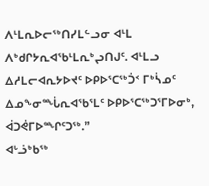ᐱᒻᒪᕆᐅᓕᖅᑎᓯᒪᓪᓗᓂ ᐊᒻᒪ ᐱᒃᑯᒋᔭᕆᐊᖃᒻᒪᕆᒃᖢᑎᒍᑦ. ᐊᒻᒪᓗ ᐃᓱᒪᓕᐊᕆᔭᐅᔪᑦ ᐅᑭᐅᕐᑕᖅᑑᑉ ᒥᒃᓵᓄᑦ ᐃᓄᖕᓂᙶᕆᐊᖃᕐᒪᑦ ᐅᑭᐅᕐᑕᖅᑐᕐᒥᐅᓂᒃ, ᐋᑐᕚᒥᐅᙱᑦᑐᖅ.”
ᐊᒡᓘᒃᑲᖅ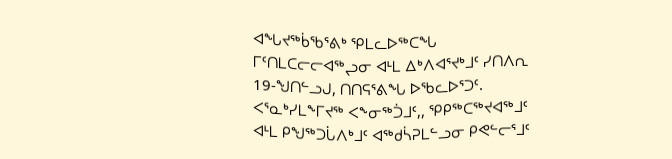ᐊᖓᔪᖅᑳᖃᕐᕕᒃ ᕿᒪᓚᐅᖅᑕᖓ ᒥᑦᑎᒪᑕᓕᓕᐊᖅᖢᓂ ᐊᒻᒪ ᐃᒃᐱᐊᕐᔪᒃᒧᑦ ᓯᑎᐱᕆ 19-ᖑᑎᓪᓗᒍ, ᑎᑎᕋᕐᕕᖓ ᐅᖃᓚᐅᕐᑐᑦ. ᐸᕐᓇᒃᓯᒪᖕᒥᔪᖅ ᐸᖕᓂᖅᑑᒧᑦ,, ᕿᑭᖅᑕᖅᔪᐊᖅᒧᑦ ᐊᒻᒪ ᑭᖑᖅᑐᒑᐱᒃᒧᑦ ᐊᖅᑯᓵᕈᒪᓪᓗᓂ ᑭᕙᓪᓕᕐᒧᑦ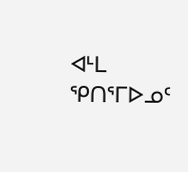ᐊᒻᒪ ᕿᑎᕐᒥᐅᓄᑦ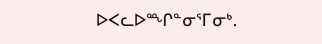ᐅᐸᓚᐅᙱᓐᓂᕐᒥᓂᒃ.